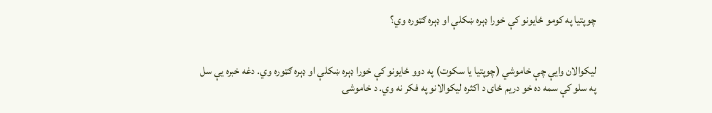چوپتيا په کومو ځایونو کې خورا ډېره ښکلې او ډېره ګټوره وي؟


لیکوالان وایې چې خاموشي (چوپتيا یا سکوت) په دوو ځایونو کې خورا ډېره ښکلې او ډېره ګټوره وي. دغه خبره یې سل په سلو کې سمه ده خو دریم ځای د اکثره لیکوالانو په فکر نه وي. د خاموشۍ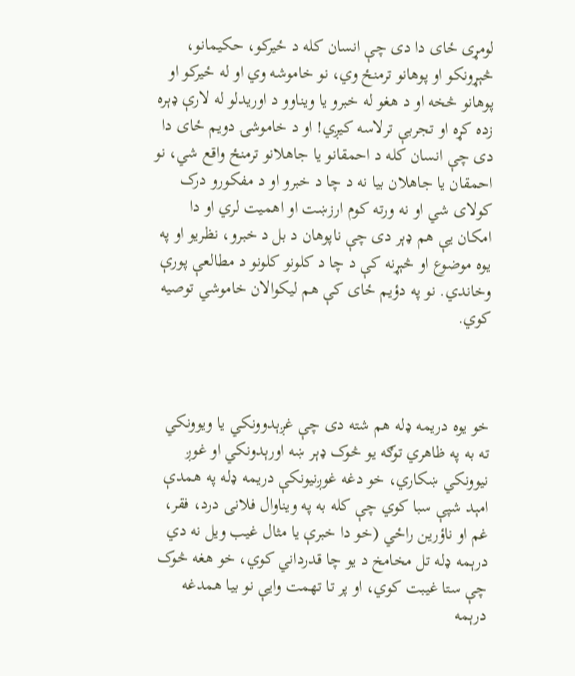لومړی ځای دا دی چې انسان کله د ځیرکو، حکیمانو، څېړونکو او پوهانو ترمنځ وي، نو خاموشه وي او له ځیرکو او پوهانو څخه او د هغو له خبرو یا ویناوو د اوريدلو له لارې ډېره زده کړه او تجربې ترلاسه کیږي! او د خاموشۍ دویم ځای دا دی چې انسان کله د احمقانو یا جاهلانو ترمنځ واقع شي، نو احمقان یا جاهلان بیا نه د چا د خبرو او د مفکورو درک کولای شي او نه ورته کوم ارزښت او اهميت لري او دا امکان یې هم ډېر دی چې ناپوهان د بل د خبرو، نظریو او په یوه موضوع او څېړنه کې د چا د کلونو کلونو د مطالعې پورې وخاندي. نو په دؤیم ځای کې هم لیکوالان خاموشي توصیه کوي.



خو یوه دريمه ډله هم شته دی چې غږېدوونکي یا ویوونکي ته به په ظاهري توګه یو څوک ډېر ښه اورېدونکي او غوږ نیوونکي ښکاري، خو دغه غوږنیونکې دریمه ډله په همدې امېد شپې سبا کوي چې کله به په ویناوال فلانی درد، فقر، غم او ناؤرین راځي (خو دا خبرې یا مثال غیب ویل نه دي درېمه ډله تل مخامخ د یو چا قدرداني کوي، خو هغه څوک چې ستا غيبت کوي، او پر تا تهمت وايې نو بیا همدغه درېمه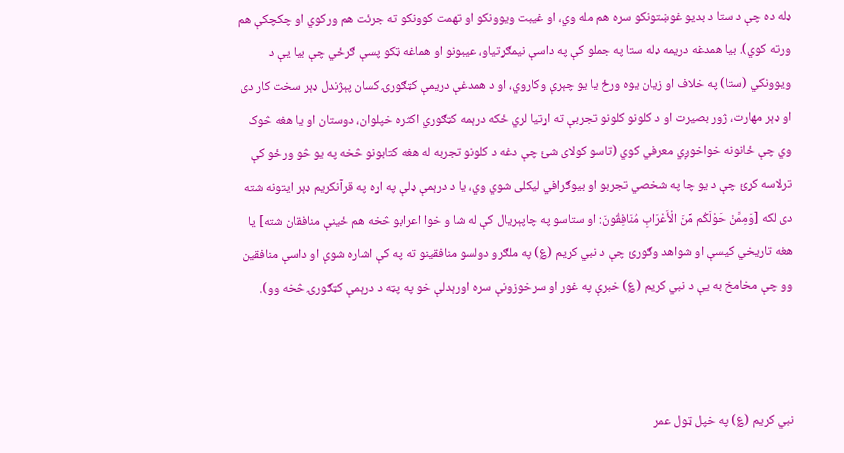ډله ده چې د ستا د بدیو غوښتونکو سره هم مله وي، او غیبت ویوونکو او تهمت کوونکو ته جرئت هم ورکوي او چکچکې هم ورته کوي). بیا همدغه دریمه ډله ستا په جملو کې په داسې نیمګړتیاو، عیبونو او هماغه ټکو پسې ګرځي چې بیا یې د ویوونکي (ستا) په خلاف او زیان یوه ورځ یا یو چېرې وکاروي، او د همدغې دریمې کټګورۍ کسان پېژندل ډېر سخت کار دی او ډېر مهارت، ژور بصیرت او د کلونو کلونو تجربې ته اړتيا لري ځکه درېمه کټګوري اکثره خپلوان، دوستان او یا هغه څوک وي چې ځانونه خواخوږي معرفي کوي (تاسو کولای شئ چې دغه د کلونو تجربه له هغه کتابونو څخه په یو څو ورځو کې ترلاسه کړئ چې د یو چا په شخصي تجربو او بيوګرافي لیکلی شوي وي، یا د درېمې ډلې په اړه په قرآنکريم ډېر ایتونه شته دی لکه [وَمِمَّنْ حَوْلَكُم مِّنَ الْأَعْرَابِ مُنَافِقُونَ: او ستاسو په چاپېریال کې له شا و خوا اعرابو څخه هم ځینې منافقان شته] یا هغه تاریخي کیسې او شواهد وګورئ چې د نبي کریم (؏) په ملګرو دولسو منافقینو ته په کې اشاره شوې او داسې منافقین وو چې مخامخ به یې د نبي کریم (؏) خبرې په غور او سرخوزونې سره اورېدلې خو په پټه د درېمې کټګورۍ څخه وو).



نبي کریم (؏) په خپل ټول عمر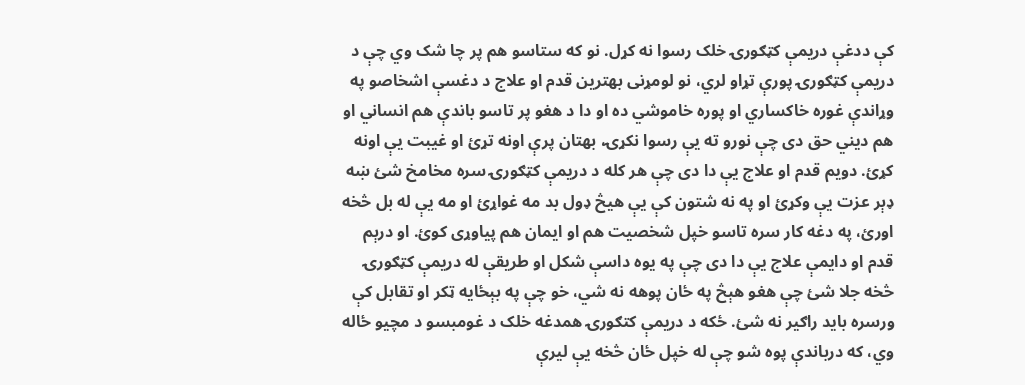کې ددغې دریمې کټګورۍ خلک رسوا نه کړل. نو که ستاسو هم پر چا شک وي چې د دریمې کټګورۍ پورې تړاو لري، نو لومړنی بهترین قدم او علاج د دغسې اشخاصو په وړاندې غوره خاکساري او پوره خاموشي ده او دا د هغو پر تاسو باندې هم انساني او هم دیني حق دی چې نورو ته یې رسوا نکړۍ، بهتان پرې اونه تړئ او غیبت یې اونه کړئ. دويم قدم او علاج یې دا دی چې هر کله د دریمې کټګورۍ سره مخامخ شئ ښه ډېر عزت یې وکړئ او په نه شتون کې یې هیڅ ډول بد مه غواړئ او مه یې له بل څخه اورئ، په دغه کار سره تاسو خپل شخصیت هم او ایمان هم پیاوړی کوئ. او درېم قدم او دایمې علاج یې دا دی چې په يوه داسې شکل او طریقې له دریمې کټګورۍ څخه جلا شئ چې هغو هېڅ په ځان پوهه نه شي، خو چې په بېځايه ټکر او تقابل کې ورسره باید راګير نه شئ. ځکه د دریمې کتګورۍ همدغه خلک د غومبسو د مچیو ځاله وي، که درباندې پوه شو چې له خپل ځان څخه یې لیرې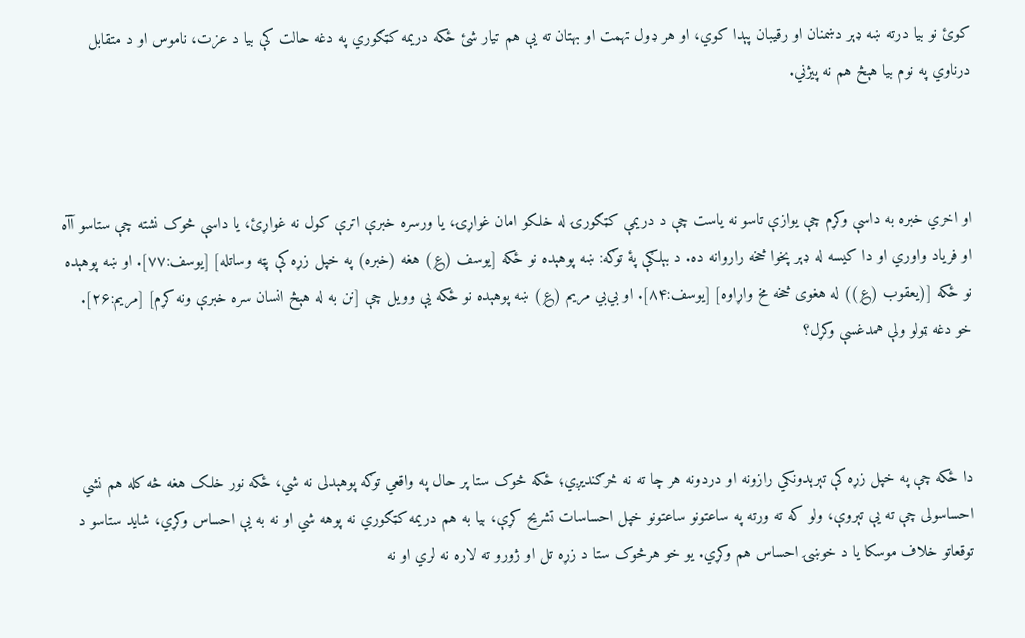کوئ نو بيا درته ښه ډېر دښمنان او رقیبان پېدا کوي، او هر ډول تهمت او بهتان ته یې هم تیار شئ ځکه دریمه کټګوري په دغه حالت کې بیا د عزت، ناموس او د متقابل درناوي په نوم بیا هېڅ هم نه پیژني.



او اخري خبره به داسې وکړم چې یوازې تاسو نه یاست چې د دریمې کټګورۍ له خلکو امان غواړۍ، یا ورسره خبرې اترې کول نه غواړئ، یا داسې څوک نشته چې ستاسو آآه او فریاد واوري او دا کیسه له ډېر پخوا څخه راروانه ده. د بېلګې پهٔ توګه: ښه پوهېده نو ځکه [يوسف (؏) هغه (خبره) په خپل زړه کې پټه وساتله] [يوسف:۷۷]. او ښه پوهېده نو ځکه [(يعقوب (؏)) له هغوی څخه مخ واړاوه] [يوسف:۸۴]. او بي‌بي مریم (؏) ښه پوهېده نو ځکه یې وويل چې [نن به له هېڅ انسان سره خبرې ونه کړم] [مريم:۲۶]. خو دغه ټولو ولې همدغسې وکړل؟



دا ځکه چې په خپل زړه کې تېرېدونکي رازونه او دردونه هر چا ته نه څرګنديږي؛ ځکه څوک ستا پر حال په واقعي توګه پوهېدلی نه شي، ځکه نور خلک هغه څه کله هم نشي احساسولی چې ته یې تېروې، ولو که ته ورته په ساعتونو ساعتونو خپل احساسات تشریح کړې، بیا به هم دریمه کټګوري نه پوهه شي او نه به یې احساس وکړي، شاید ستاسو د توقعاتو خلاف موسکا یا د خوښۍ احساس هم وکړي. یو خو هرڅوک ستا د زړه تل او ژورو ته لاره نه لري او نه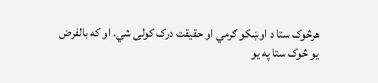هرڅوک ستا د اوښکو ګرمي او حقیقت درک کولی شي. او که بالفرض یو څوک ستا په یو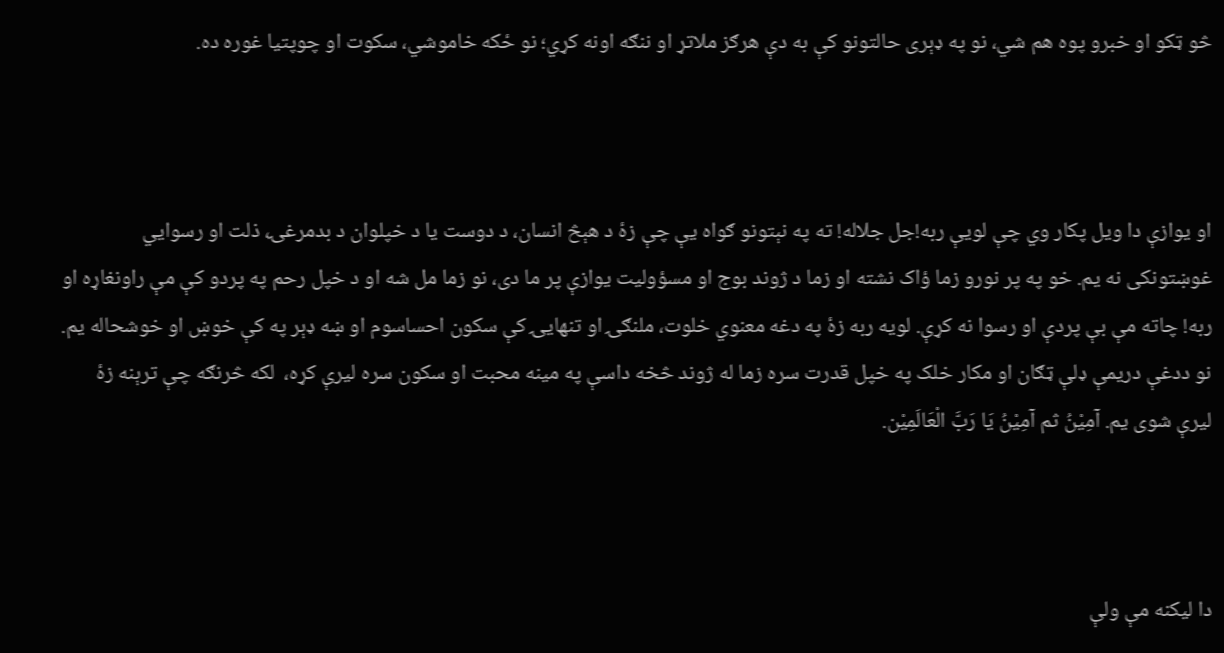څو ټکو او خبرو پوه هم شي، نو په ډېری حالتونو کې به دې هرګز ملاتړ او ننګه اونه کړي؛ نو ځکه خاموشي، سکوت او چوپتیا غوره ده.



او یوازې دا ویل پکار وي چې لویې ربه!جل جلاله! ته په نېتونو ګواه یې چې زهٔ د هېڅ انسان، د دوست یا د خپلوان د بدمرغۍ، ذلت او رسوايي غوښتونکی نه یم. خو په پر نورو زما ؤاک نشته او زما د ژوند بوج او مسؤولیت یوازې پر ما دی، نو زما مل شه او د خپل رحم په پردو کې مې راونغاړه او ربه! چاته مې بې پردې او رسوا نه کړې. لویه ربه زهٔ په دغه معنوي خلوت، ملنګۍ او تنهايۍ کې سکون احساسوم او ښه ډېر په کې خوښ او خوشحاله یم. نو ددغې دریمې ډلې ټګان او مکار خلک په خپل قدرت سره زما له ژوند څخه داسې په مینه محبت او سکون سره ليرې کړه،  لکه څرنګه چې ترېنه زهٔ لیرې شوی یم. آمِيْنُ ثم آمِيْنُ يَا رَبَّ الْعَالَمِيْن.



دا لیکنه مې ولې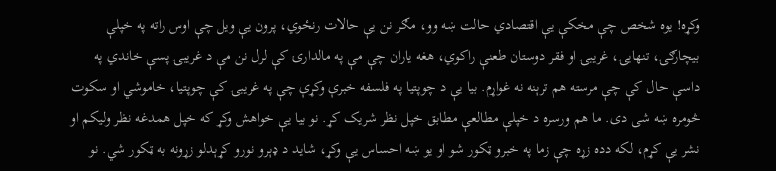وکړه! یوه شخص چې مخکې یې اقتصادي حالت ښه وو، مګر نن یې حالات رنځوي، پرون یې ویل چې اوس راته په خپلې بیچارګۍ، تنهایۍ، غريبۍ او فقر دوستان طعنې راکوي، هغه یاران چې مې په مالدارۍ کې لرل نن مې د غريبۍ پسې خاندي په داسې حال کې چې مرسته هم ترېنه نه غواړم. بیا یې د چوپتیا په فلسفه خبرې وکړې چې په غریبۍ کې چوپتیا، خاموشي او سکوت څومره ښه شی دی. ما هم ورسره د خپلې مطالعې مطابق خپل نظر شریک کړ. نو بیا یې خواهش وکړ که خپل همدغه نظر ولیکم او نشر یې کړم، لکه دده زړه چې زما په خبرو ټکور شو او یو ښه احساس یې وکړ، شاید د ډېرو نورو کړېدلو زړونه به ټکور شي. نو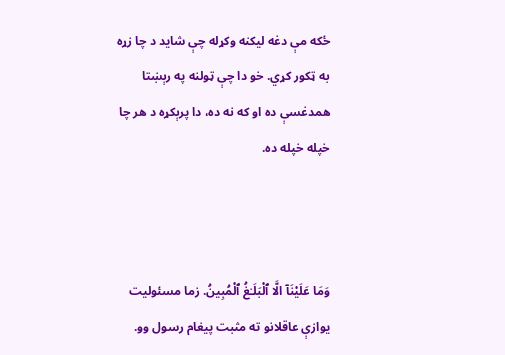ځکه مې دغه لیکنه وکړله چې شاید د چا زړه به ټکور کړي. خو دا چې ټولنه په رېښتا همدغسې ده او که نه ده، دا پرېکړه د هر چا خپله خپله ده.



وَمَا عَلَيْنَآ الَّا ٱلْبَلَـٰغُ ٱلْمُبِينُ. زما مسئولیت یوازې عاقلانو ته مثبت پیغام رسول وو.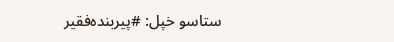ستاسو خپل: #پیر‌بنده‌فقیر